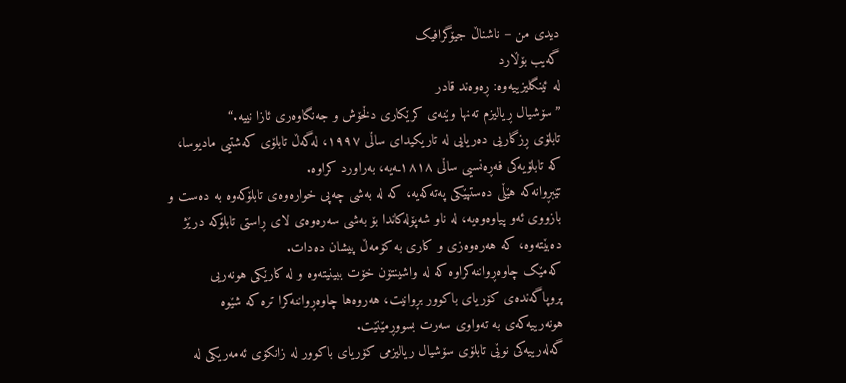دیدی من – ناشناڵ جیۆگرافیک
گەیب بۆڵارد
لە ئینگلیزییەوە: ڕەوەند قادر
”سۆشیال ڕیالیزم تەنها وێنەی کرێکاری دڵخۆش و جەنگاوەری ئازا نییە.“
تابلۆی ڕزگاریی دەریایی لە تاریکیدای ساڵی ١٩٩٧، لەگەڵ تابلۆی کەشتیی مادیوسا، کە تابلۆیەکی فەڕەنسیی ساڵی ١٨١٨ـەیە، بەراورد کراوە.
تێبڕوانەکە هێڵی دەستپێکی پەتەکەیە، کە لە بەشی چەپی خوارەوەی تابلۆکەوە بە دەست و بازووی ئەو پیاوەوەیە، لە ناو شەپۆلەکاندا بۆ بەشی سەرەوەی لای ڕاستی تابلۆکە درێژ دەبێتەوە، کە هەرەوەزی و کاری بە کۆمەڵ پیشان دەدات.
کەمێک چاوەڕواننەکراوە کە لە واشینتۆن خۆت ببینیتەوە و لە کارێکی هونەریی پروپاگەندەی کۆریای باکوور بڕوانیت، هەروەها چاوەڕواننەکرا ترە کە شێوە هونەرییەکەی بە تەواوی سەرت بسووڕمێنێت.
گەلەرییەکی نوێی تابلۆی سۆشیال ریالیزمی کۆریای باکوور لە زانکۆی ئەمەریکی لە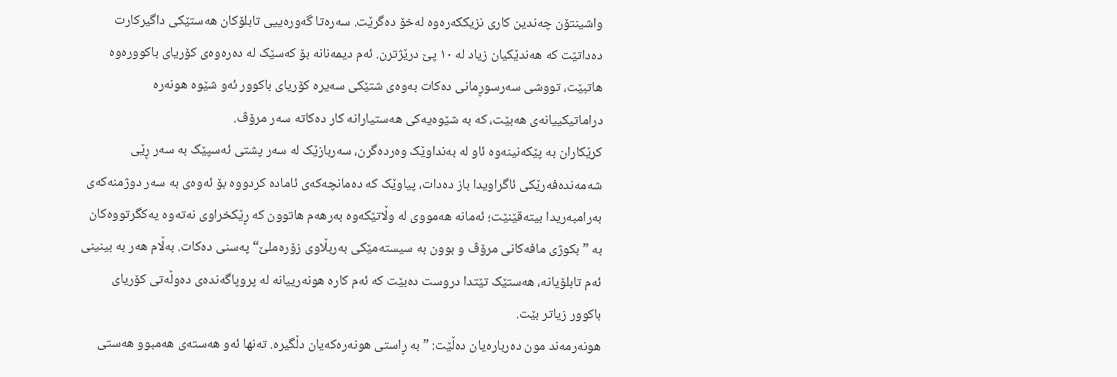واشینتۆن چەندین کاری نزیککەرەوە لەخۆ دەگرێت. سەرەتا گەورەییی تابلۆکان هەستێکی داگیرکارت دەداتێت کە هەندێکیان زیاد لە ١٠ پێ درێژترن. ئەم دیمەنانە بۆ کەسێک لە دەرەوەی کۆریای باکوورەوە هاتبێت، تووشی سەرسوڕمانی دەکات بەوەی شتێکی سەیرە کۆریای باکوور ئەو شێوە هونەرە دراماتیکییانەی هەبێت، کە بە شێوەیەکی هەستیارانە کار دەکاتە سەر مرۆڤ.
کرێکاران بە پێکەنینەوە ئاو لە بەنداوێک وەردەگرن، سەربازێک لە سەر پشتی ئەسپێک بە سەر ڕێی شەمەندەفەرێکی ئاگراویدا باز دەدات، پیاوێک کە دەمانچەکەی ئامادە کردووە بۆ ئەوەی بە سەر دوژمنەکەی بەرامبەریدا بیتەقێنێت؛ ئەمانە هەمووی لە وڵاتێکەوە بەرهەم هاتوون کە ڕێکخراوی نەتەوە یەکگرتووەکان بە ”بکوژی مافەکانی مرۆڤ و بوون بە سیستەمێکی بەربڵاوی زۆرەملێ“ پەسنی دەکات. بەڵام هەر بە بینینی ئەم تابلۆیانە، هەستێک تێتدا دروست دەبێت کە ئەم کارە هونەرییانە لە پروپاگەندەی دەوڵەتی کۆریای باکوور زیاتر بێت.
هونەرمەند مون دەربارەیان دەڵێت: ”بە ڕاستی هونەرەکەیان دڵگیرە. تەنها ئەو هەستەی هەمبوو هەستی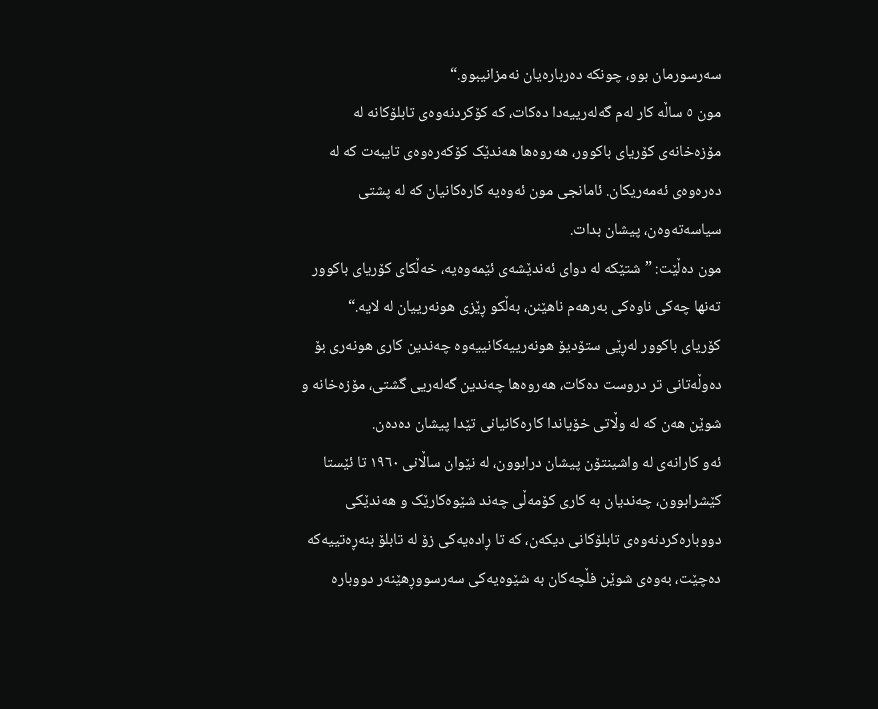سەرسورمان بوو، چونکە دەربارەیان نەمزانیبوو.“
مون ٥ ساڵە کار لەم گەلەرییەدا دەکات، کە کۆکردنەوەی تابلۆکانە لە مۆزەخانەی کۆریای باکوور، هەروەها هەندێک کۆکەرەوەی تایبەت کە لە دەرەوەی ئەمەریکان. ئامانجی مون ئەوەیە کارەکانیان کە لە پشتی سیاسەتەوەن، پیشان بدات.
مون دەڵێت: ”شتێکە لە دوای ئەندێشەی ئێمەوەیە، خەڵکای کۆریای باکوور تەنها چەکی ناوەکی بەرهەم ناهێنن، بەڵکو ڕێزی هونەرییان لە لایە.“
کۆریای باکوور لەڕێی ستۆدیۆ هونەرییەکانییەوە چەندین کاری هونەری بۆ دەوڵەتانی تر دروست دەکات، هەروەها چەندین گەلەریی گشتی، مۆزەخانە و شوێن هەن کە لە وڵاتی خۆیاندا کارەکانیانی تێدا پیشان دەدەن.
ئەو کارانەی لە واشینتۆن پیشان درابوون، لە نێوان ساڵانی ١٩٦٠ تا ئێستا کێشرابوون، چەندیان بە کاری کۆمەڵی چەند شێوەکارێک و هەندێکی دووبارەکردنەوەی تابلۆکانی دیکەن، کە تا ڕادەیەکی زۆ لە تابلۆ بنەڕەتییەکە دەچێت، بەوەی شوێن فڵچەکان بە شێوەیەکی سەرسووڕهێنەر دووبارە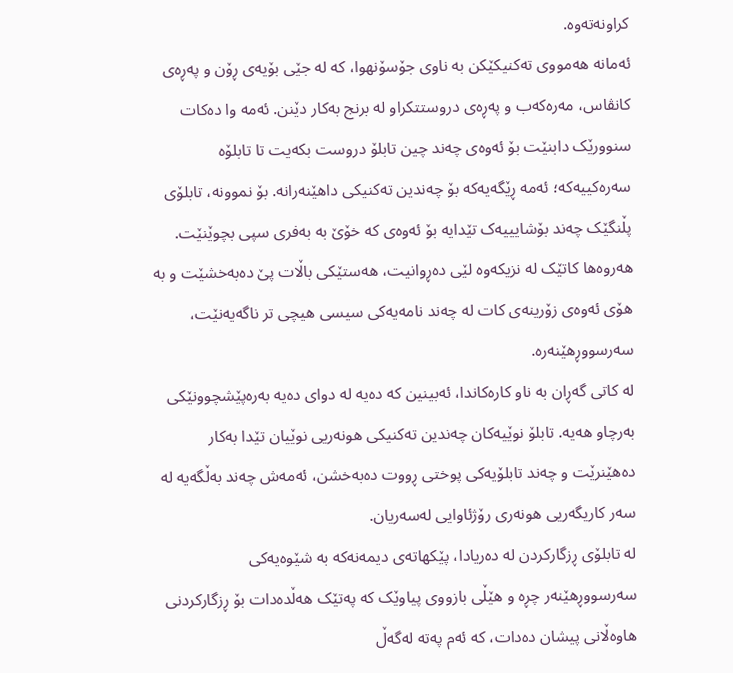کراونەتەوە.
ئەمانە هەمووی تەکنیکێکن بە ناوی جۆسۆنهوا، کە لە جێی بۆیەی ڕۆن و پەڕەی کانڤاس، مەرەکەب و پەڕەی دروستتکراو لە برنج بەکار دێنن. ئەمە وا دەکات سنوورێک دابنێت بۆ ئەوەی چەند چین تابلۆ دروست بکەیت تا تابلۆە سەرەکییەکە؛ ئەمە ڕێگەیەکە بۆ چەندین تەکنیکی داهێنەرانە. بۆ نموونە، تابلۆی پڵنگێک چەند بۆشایییەک تێدایە بۆ ئەوەی کە خۆێ بە بەفری سپی بچوێنێت.
هەروەها کاتێک لە نزیکەوە لێی دەڕوانیت، هەستێکی باڵات پێ دەبەخشێت و بە هۆی ئەوەی زۆرینەی کات لە چەند نامەیەکی سیسی هیچی تر ناگەیەنێت، سەرسووڕهێنەرە.
لە کاتی گەڕان بە ناو کارەکاندا، ئەبینین کە دەیە لە دوای دەیە بەرەپێشچوونێکی بەرچاو هەیە. تابلۆ نوێیەکان چەندین تەکنیکی هونەریی نوێیان تێدا بەکار دەهێنرێت و چەند تابلۆیەکی پوختی ڕووت دەبەخشن، ئەمەش چەند بەڵگەیە لە سەر کاریگەریی هونەری رۆژئاوایی لەسەریان.
لە تابلۆی ڕزگارکردن لە دەریادا، پێکهاتەی دیمەنەکە بە شێوەیەکی سەرسووڕهێنەر چڕە و هێڵی بازووی پیاوێک کە پەتێک هەڵدەدات بۆ ڕزگارکردنی هاوەڵانی پیشان دەدات، کە ئەم پەتە لەگەڵ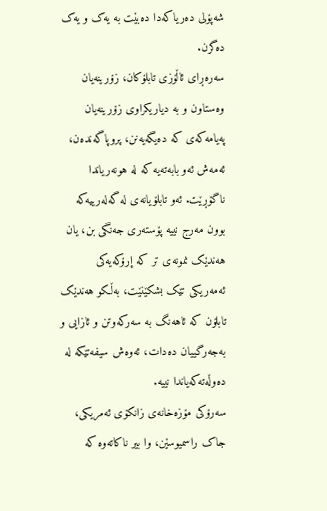شەپۆلی دەریاکەدا دەبێت بە یەک و یەک دەگرن.
سەرەڕای ئاڵۆزی تابلۆکان، زۆرینەیان وەستاون و بە دیاریکراوی زۆرینەیان پەیامەکەی کە دەیگەیەنن، پروپاگەندەن، ئەمەش ئەو بابەتەیە کە لە هونەریاندا ناگۆڕێت. ئەو تابلۆیانەی لە گەلەرییەکە بوون مەرج نییە پۆستەری جەنگی بن، یان هەندێک نمونەی تر کە إرۆکەیەکی ئەمەریکی تێک بشکێنێت، بەڵکو هەندێک تابلۆن کە ئاهەنگ بە سەرکەوتن و ئازایی و بەجەرگییان دەدات، ئەوەش سیفەتێکە لە دەوڵەتەکەیاندا نییە.
سەرۆکی مۆزەخانەی زانکۆی ئەمریکی، جاک راسمیوسێن، وا بیر ناکاتەوە کە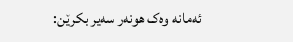ئەمانە وەک هونەر سەیر بکرێن: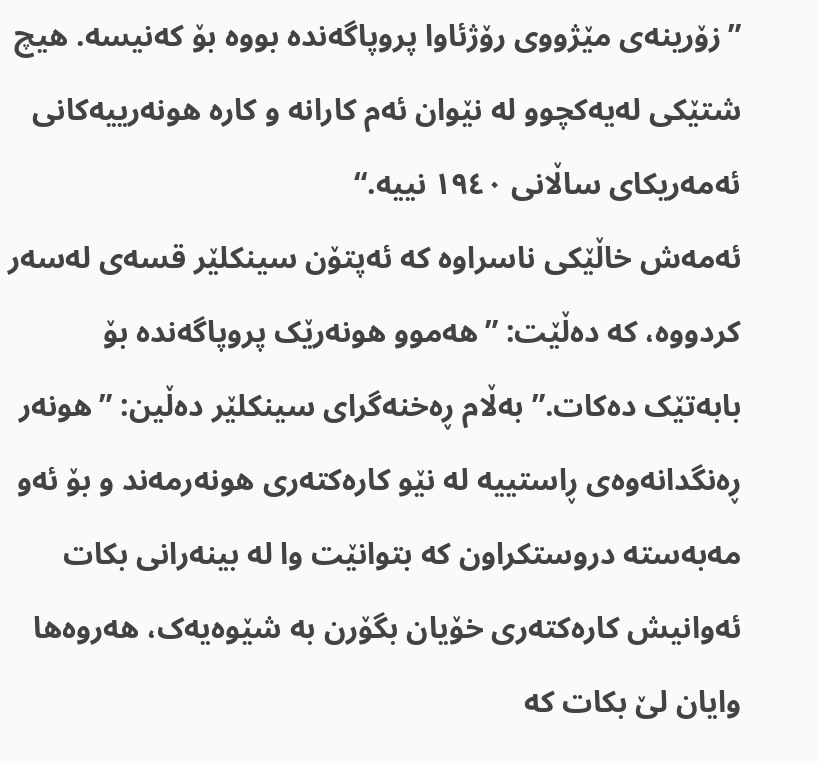”زۆرینەی مێژووی رۆژئاوا پروپاگەندە بووە بۆ کەنیسە. هیچ شتێکی لەیەکچوو لە نێوان ئەم کارانە و کارە هونەرییەکانی ئەمەریکای ساڵانی ١٩٤٠ نییە.“
ئەمەش خاڵێکی ناسراوە کە ئەپتۆن سینکلێر قسەی لەسەر کردووە، کە دەڵێت: ”هەموو هونەرێک پروپاگەندە بۆ بابەتێک دەکات.” بەڵام ڕەخنەگرای سینکلێر دەڵین: ”هونەر ڕەنگدانەوەی ڕاستییە لە نێو کارەکتەری هونەرمەند و بۆ ئەو مەبەستە دروستکراون کە بتوانێت وا لە بینەرانی بکات ئەوانیش کارەکتەری خۆیان بگۆرن بە شێوەیەک، هەروەها وایان لێ بکات کە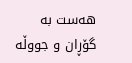هەست بە گۆڕان و جووڵە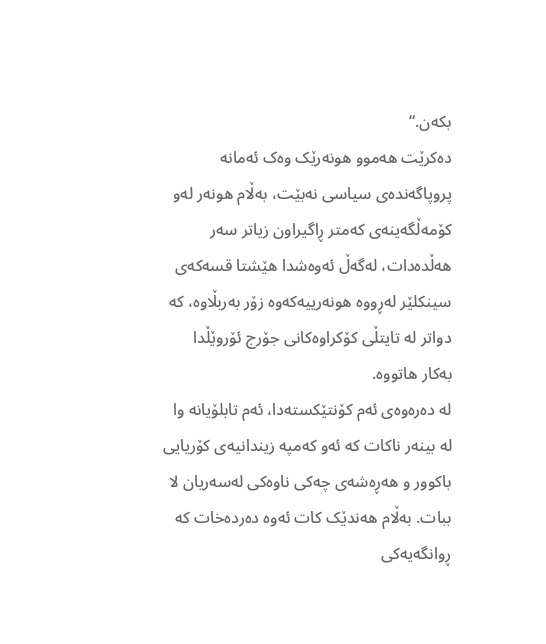بکەن.“
دەکرێت هەموو هونەرێک وەک ئەمانە پروپاگەندەی سیاسی نەبێت، بەڵام هونەر لەو کۆمەڵگەینەی کەمتر ڕاگیراون زیاتر سەر هەڵدەدات، لەگەڵ ئەوەشدا هێشتا قسەکەی سینکلێر لەڕووە هونەرییەکەوە زۆر بەربڵاوە، کە دواتر لە تایتڵی کۆکراوەکانی جۆرج ئۆروێڵدا بەکار هاتووە.
لە دەرەوەی ئەم کۆنتێکستەدا، ئەم تابلۆیانە وا لە بینەر ناکات کە ئەو کەمپە زیندانیەی کۆریایی باکوور و هەڕەشەی چەکی ناوەکی لەسەریان لا ببات. بەڵام هەندێک کات ئەوە دەردەخات کە ڕوانگەیەکی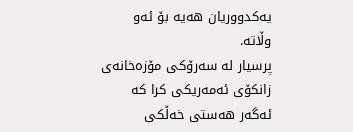یەکدووریان هەیە بۆ ئەو وڵاتە.
پرسیار لە سەرۆکی مۆزەخانەی زانکۆی ئەمەریکی کرا کە ئەگەر هەستی خەڵکی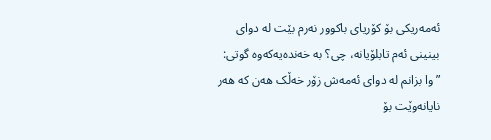ئەمەریکی بۆ کۆریای باکوور نەرم بێت لە دوای بینینی ئەم تابلۆیانە، چی؟ بە خەندەیەکەوە گوتی: ”وا بزانم لە دوای ئەمەش زۆر خەڵک هەن کە هەر نایانەوێت بۆ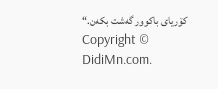کۆریای باکوور گەشت بکەن.“
Copyright © DidiMn.com.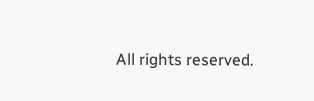All rights reserved.